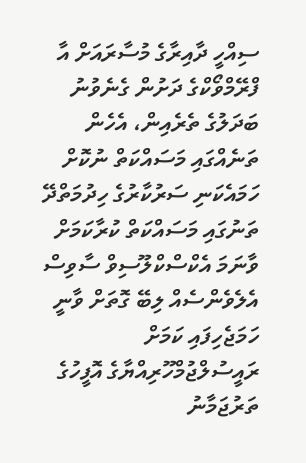ސިއްހީ ދާއިރާގެ މުސާރައަށް އާ ފްރޭމްވޯކްގެ ދަށުން ގެނެވުނު ބަދަލުގެ ތެރެއިން، އެހެން ތަނެއްގައި މަސައްކަތް ނުކޮށް ހަމައެކަނި ސަރުކާރުގެ ހިދުމަތްދޭ ތަނުގައި މަސައްކަތް ކުރާކަމަށް ވާނަމަ އެކްސްކްލޫސިވް ސާވިސް އެލެވެންސެއް ލިބޭ ގޮތަށް ވާނީ ހަމަޖެހިފައި ކަމަށް ރައީސުލްޖުމްހޫރިއްޔާގެ އޮފީހުގެ ތަރުޖަމާނު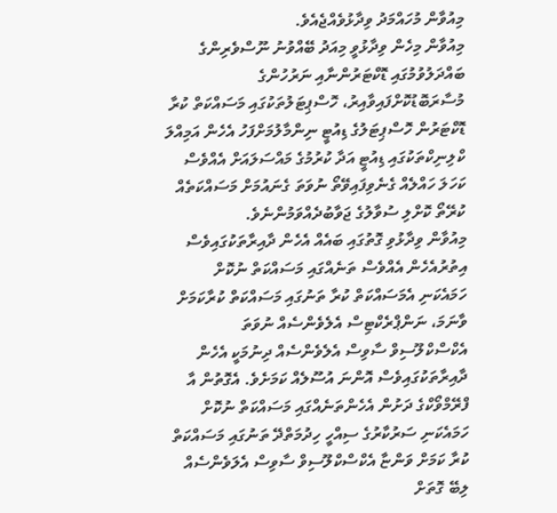މިއުވާން މުހައްމަދު ވިދާޅުވެއްޖެއެވެ.
މިއުވާން މިހެން ވިދާޅުވީ މިއަދު ބޭއްވުނު ނޫސްވެރިންގެ ބައްދަލުވުމުގައި ޑޮކްޓަރުންނާއި ނަރުހުންގެ މުސާރަބޮޑުކޮށްފައިވާއިރު، ހޮސްޕިޓަލުތަކުގައި މަސައްކަތް ކުރާ ޑޮކްޓަރުން ހޮސްޕިޓަލުގެ ޑިއުޓީ ނިންމާލުމަށްފަހު އެހެން އަމިއްލަ ކްލިނިކްތަކުގައި ޑިއުޓީ އަދާ ކުރުމުގެ މައްސަލައަށް އެއްވެސް ކަހަލަ ހައްލެއް ގެނެވިފައިވޭތޯ ނުވަތަ ގެނައުމަށް މަސައްކަތެއް ކުރޭތޯ ކޮށްލި ސުވާލުގެ ޖަވާބުދެއްވަމުންނެވެ.
މިއުވާން ވިދާޅުވި ގޮތުގައި ބައެއް އެހެން ދާއިރާތަކުގައިވެސް އިތުރުއެހެން އެއްވެސް ތަނެއްގައި މަސައްކަތް ނުކޮށް ހަމައެކަނި އެމަސައްކަތް ކުރާ ތަނުގައި މަސައްކަތް ކުރާކަމަށް ވާނަމަ، ނަންޕްރެކްޓިސް އެލެވެންސެއް ނުވަތަ އެކްސްކްލޫސިވް ސާވިސް އެލެވެންސެއް ދިނުމަކީ އެހެން ދާއިރާތަކުގައިވެސް އޮންނަ އުސޫލެއް ކަމަށެވެ. އެގޮތުން އާ ފްރޭމްވޯކްގެ ދަށުން އެހެންތަނެއްގައި މަސައްކަތް ނުކޮށް ހަމައެކަނި ސަރުކާރުގެ ސިއްހީ ހިދުމަތްދޭ ތަނުގައި މަސައްކަތް ކުރާ ކަމަށް ވަންޏާ އެކްސްކްލޫސިވް ސާވިސް އެލަވެންސެއް ލިބޭ ގޮތަށް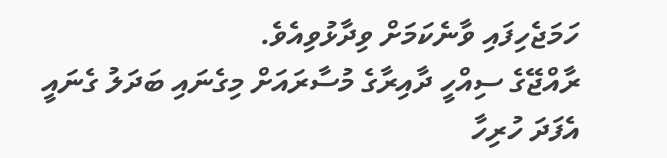ހަމަޖެހިފައި ވާނެކަމަށް ވިދާޅުވިއެވެ.
ރާއްޖޭގެ ސިއްހީ ދާއިރާގެ މުސާރައަށް މިގެނައި ބަދަލު ގެނައީ އެފަދަ ހުރިހާ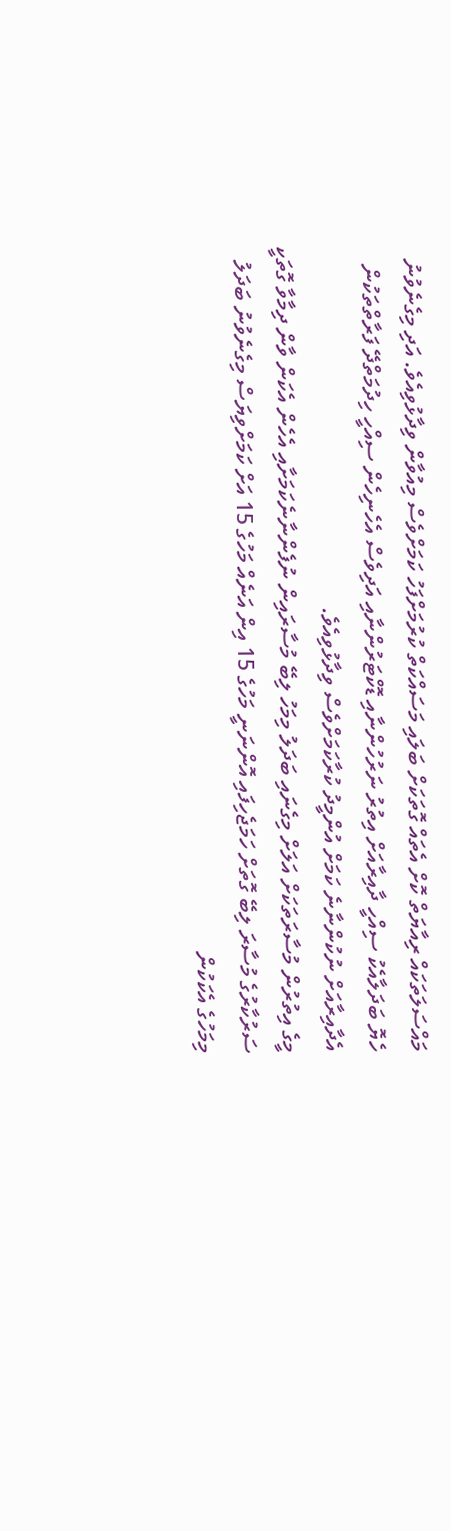މައްސަލަތަކައް ރިއާޔަތް ކޮށް އެތައް ގޮތަކަށް ބަލައި މަސައްކަތް ކުރުމަށްފަހު ކަމަށްވެސް މިއުވާން ވިދާޅުވިއެވެ. އަދި މިގެނެވުނު ހެޔޮ ބަދަލާއެކު ސިއްހީ ދާއިރާއަށް އިތުރު ނަރުހުންނާއި ޑޮކްޓަރުންނާއި އަދިވެސް އެހެނިހެން ސިއްހީ ހިދުމަތްދޭ ފަރާތްތަކުން އެދާއިރާއަށް ނުކުންނާނެ ކަމަށް އުންމީދު ކުރާކަމަށްވެސް ވިދާޅުވިއެވެ.
މީގެ އިތުރުން މުސާރަތަކަށް އަލަށް މިގެނައި ބަދަލު މިމަހު ލިބޭ މުސާރައިން ނުފެންނާނެކަމަށާއި އެހެން އެކަން ވާން ދިމާވާ ގޮތަކީ ސަރުކާރުގެ މުސާރަ ލިބޭ ގޮތަށް ހަމަޖެހިފައި އޮންނަނީ މަހުގެ 15 އިން އަނެއް މަހުގެ 15 އަށް ކަމަށްވިޔަސް މިގެނެވުނު ބަދަލު މިމަހުގެ އެކަކުން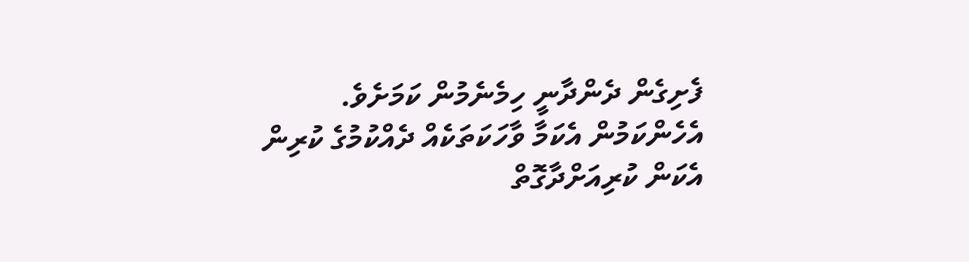ފެށިގެން ދެންދާނީ ހިމެނެމުން ކަމަށެވެ. އެހެންކަމުން އެކަމާ ވާހަކަތަކެއް ދެއްކުމުގެ ކުރިން އެކަން ކުރިއަށްދާގޮތް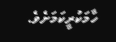ހާމަކުރީކަމަށެވެ.